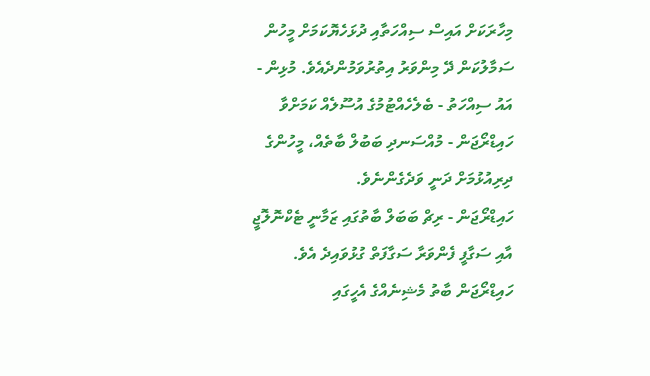މިހާރަކަށް އައިސް ސިއްހަތާއި ދުޅަހެޔޮކަމަށް މީހުން ސަމާލުކަން ދޭ މިންވަރު އިތުރުވަމުންދެއެވެ. މުޅިން - އައު ސިއްހަތު - ބެލެހެއްޓުމުގެ އުސޫލެއް ކަމަށްވާ ހައިޑްރޯޖަން - މުއްސަނދި ބަބުލް ބާތެއް، މީހުންގެ ދިރިއުޅުމަށް ދަނީ ވަދެގެންނެވެ.
ހައިޑްރޯޖަން - ރިޗް ބަބަލް ބާތުގައި ޒަމާނީ ޓެކްނޮލޮޖީ އާއި ސަގާފީ ފެންވަރާ ސަގާފަތް ގުޅުވައިދެ އެވެ. ހައިޑްރޯޖަން ބާތު މެޝިނެއްގެ އެހީގައި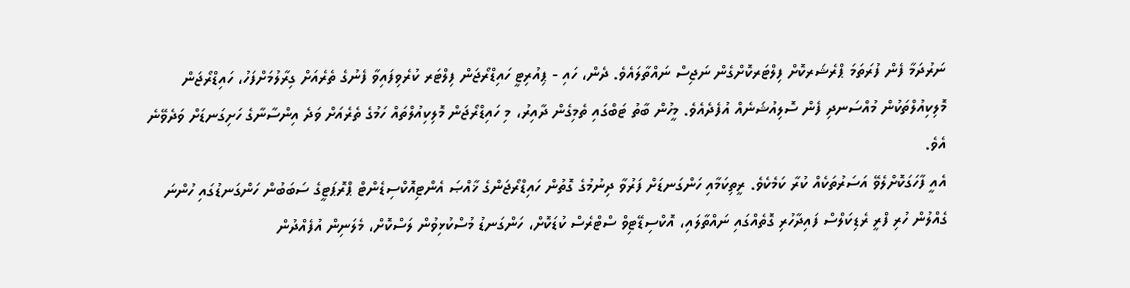ނަރުދަމާ ފެން ފުރަތަމަ ޕްރެޝަރކޮށް ފިލްޓަރކޮށްގެން ނަޖިސް ނައްތާލައެވެ. ދެން، ހައި - ޕިއުރިޓީ ހައިޑްރޯޖަން ފިލްޓަރ ކުރެވިފައިވާ ފެނުގެ ތެރެއަށް ގިރާލުމަށްފަހު، ހައިޑްރޯޖަން މޮލިކިއުލްތަކުން މުއްސަނދި ފެން ސޮލިއުޝަނެއް އުފެދެއެވެ. މީހުން ބާތު ޓަބްގައި ތެމިގެން ދާއިރު، މި ހައިޑްރޯޖަން މޮލިކިއުލްތައް ހަމުގެ ތެރެއަށް ވަދެ އިންސާނާގެ ހަށިގަނޑަށް ވަދެވޭނެ އެވެ.
އެއީ ފާހަގަކޮށްލެވޭ އަސަރުތަކެއް ކުރާ ކަމެކެވެ. ރީތިކަމާއި ހަންގަނޑަށް ފަރުވާ ދިނުމުގެ ގޮތުން ހައިޑްރޯޖަންގެ ޚާއްޞަ އެންޓިއޮކްސިޑެންޓް ޕްރޮޕަޓީގެ ސަބަބުން ހަންގަނޑުގައި ހުންނަ ގެއްލުން ހުރި ފްރީ ރެޑިކަލްސް ފައިދާހުރި ގޮތެއްގައި ނައްތާލައި، އޮކްސިޑޭޓިވް ސްޓްރެސް ކުޑަކޮށް، ހަންގަނޑު މުސްކުޅިވުން ލަސްކޮށް، މެލަނިން އުފެއްދުން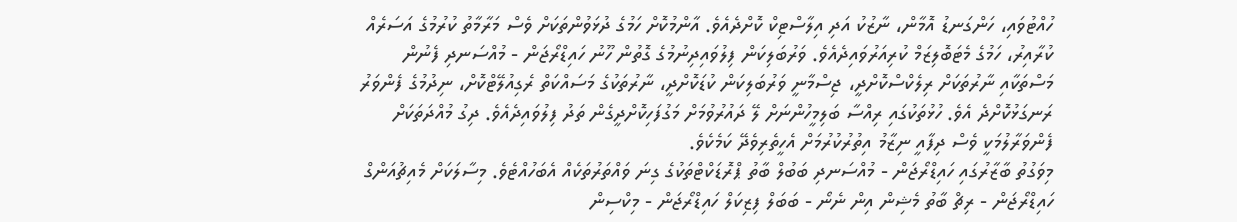ހުއްޓުވައި، ހަންގަނޑު އޮމާން، ނާޒުކު އަދި އިލާސްޓިކް ކޮށްދެއެވެ. އާންމުކޮށް ހަމުގެ ދުޅަވުންތަކަށް ވެސް މަރާމާތު ކުރުމުގެ އަސަރެއް ކުރާއިރު، ހަމުގެ މެޓަބޮލިޒަމް ކުރިއަރުވައިދެއެވެ. ވަރުބަލިކަން ފިލުވައިދިނުމުގެ ގޮތުން ހޫނު ހައިޑްރޯޖަން - މުއްސަނދި ފެނުން މަސްތަކާއި ނާރުތަކަށް ރިލެކްސްކޮށްދީ، ޖިސްމާނީ ވަރުބަލިކަން ކުޑަކޮށްދީ، ނާރުތަކުގެ މަސައްކަތް ރެގިއުލޭޓްކޮށް، ނިދުމުގެ ފެންވަރު ރަނގަޅުކޮށްދެ އެވެ. ހުޅުތަކުގައި ރިއްސާ ބަލިމީހުންނަށް ލޭ ދައުރުވުމަށް މަގުފަހިކޮށްދީގެން ތަދު ފިލުވައިދެއެވެ. ދިގު މުއްދަތަކަށް ފެންވަރާލުމަކީ ވެސް ދިފާއީ ނިޒާމު އިތުރުކުރުމަށް އެހީތެރިވެދޭ ކަމެކެވެ.
މިވަގުތު ބާޒާރުގައި ހައިޑްރޯޖަން - މުއްސަނދި ބަބުލް ބާތު ޕްރޮޑަކްޓްތަކުގެ ގިނަ ވައްތަރުތަކެއް އެބަހުއްޓެވެ. މިސާލަކަށް މެއިޗުއަންގް ހައިޑްރޯޖަން - ރިޗް ބާތު މެޝިން އިން ނެނޯ - ބަބަލް ފިޒިކަލް ހައިޑްރޯޖަން - މިކްސިން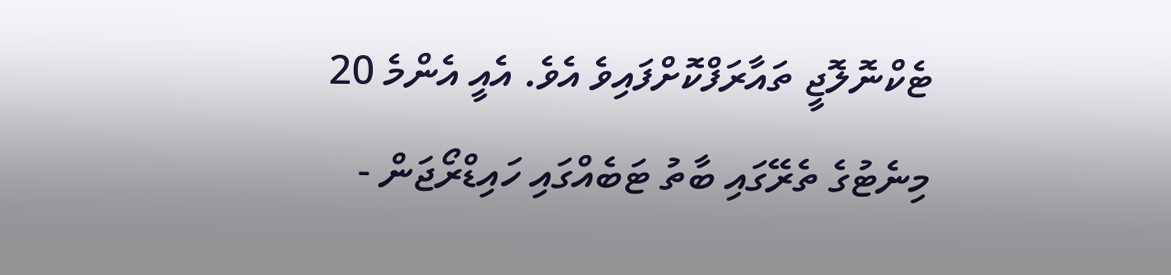ޓެކްނޮލޮޖީ ތައާރަފްކޮށްފައިވެ އެވެ. އެއީ އެންމެ 20 މިނެޓުގެ ތެރޭގައި ބާތު ޓަބެއްގައި ހައިޑްރޯޖަން -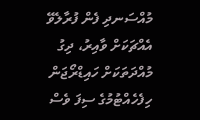މުއްސަނދި ފެން ފުރާލެވޭ އެއްޗަކަށް ވާއިރު، ދިގު މުއްދަތަކަށް ހައިޑްރޯޖަން ހިފެހެއްޓުމުގެ ސިފަ ވެސް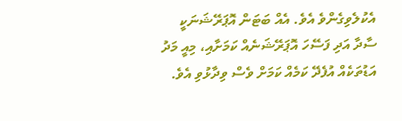އެކުލެވިގެންވެ އެވެ. އެއް ބަޓަން އޮޕަރޭޝަނަކީ ސާދާ އަދި ފަސޭހަ އޮޕަރޭޝަނެއް ކަމަށާއި، މިއީ މަދު އަޑުތަކެއް އުފެދޭ ކަމެއް ކަމަށް ވެސް ވިދާޅުވި އެވެ.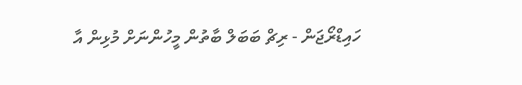ހައިޑްރޯޖަން - ރިޗް ބަބަލް ބާތުން މީހުންނަށް މުޅިން އާ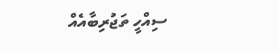ސިއްހީ ތަޖުރިބާއެއް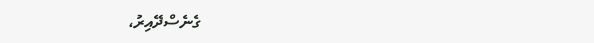ގެނެސްދޭއިރު،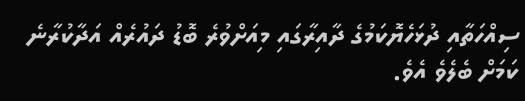ސިއްހަތާއި ދުޅަހެޔޮކަމުގެ ދާއިރާގައި މިއަށްވުރެ ބޮޑު ދައުރެއް އަދާކުރާނެ ކަމަށް ބެލެވެ އެވެ.